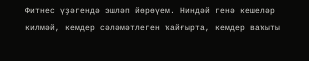Фитнес үҙәгендә эшләп йөрөүем. Ниндәй генә кешеләр килмәй, кемдер сәләмәтлеген ҡайғырта, кемдер ваҡыты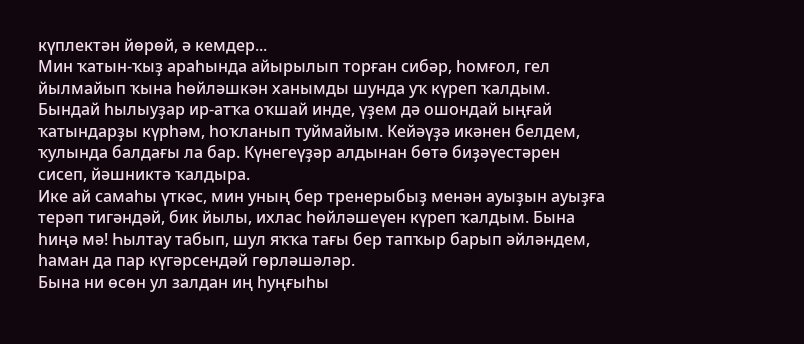күплектән йөрөй, ә кемдер...
Мин ҡатын-ҡыҙ араһында айырылып торған сибәр, һомғол, гел йылмайып ҡына һөйләшкән ханымды шунда уҡ күреп ҡалдым. Бындай һылыуҙар ир-атҡа оҡшай инде, үҙем дә ошондай ыңғай ҡатындарҙы күрһәм, һоҡланып туймайым. Кейәүҙә икәнен белдем, ҡулында балдағы ла бар. Күнегеүҙәр алдынан бөтә биҙәүестәрен сисеп, йәшниктә ҡалдыра.
Ике ай самаһы үткәс, мин уның бер тренерыбыҙ менән ауыҙын ауыҙға терәп тигәндәй, бик йылы, ихлас һөйләшеүен күреп ҡалдым. Бына һиңә мә! Һылтау табып, шул яҡҡа тағы бер тапҡыр барып әйләндем, һаман да пар күгәрсендәй гөрләшәләр.
Бына ни өсөн ул залдан иң һуңғыһы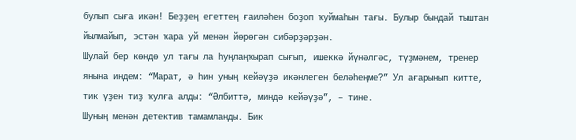булып сыға икән! Беҙҙең егеттең ғаиләһен боҙоп ҡуймаһын тағы. Булыр бындай тыштан йылмайып, эстән ҡара уй менән йөрөгән сибәрҙәрҙән.
Шулай бер көндө ул тағы ла һуңлаңҡырап сығып, ишеккә йүнәлгәс, түҙмәнем, тренер янына индем: “Марат, ә һин уның кейәүҙә икәнлеген беләһеңме?” Ул ағарынып китте, тик үҙен тиҙ ҡулға алды: “Әлбиттә, миндә кейәүҙә”, – тине.
Шуның менән детектив тамамланды. Бик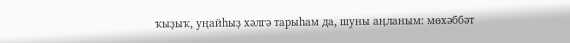ҡыҙыҡ, уңайһыҙ хәлгә тарыһам да, шуны аңланым: мөхәббәт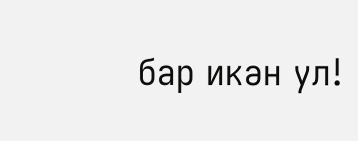бар икән ул!